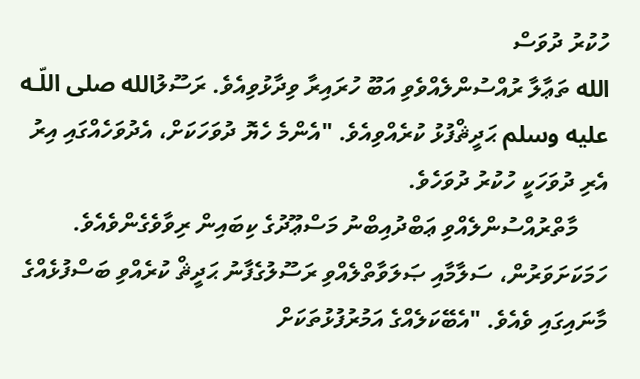ހުކުރު ދުވަސް
الله ތަޢާލާ ރުއްސުންލެއްވެވި އަބޫ ހުރައިރާ ވިދާޅުވިއެވެ. ރަސޫލުالله صلى اللّـه عليه وسلم ޙަދީޘްފުޅު ކުރެއްވިއެވެ. "އެންމެ ހެޔޮ ދުވަހަކަށް، އެދުވަހެއްގައި އިރު އެރި ދުވަހަކީ ހުކުރު ދުވަހެވެ.
     މާތްރުއްސުންލެއްވި ޢަބްދުއިބްނު މަސްޢޫދުގެ ކިބައިން ރިވާވެގެންވެއެވެ. ހަމަކަށަވަރުން، ސަލާމާއި ޞަލަވާތްލެއްވި ރަސޫލުގެފާނު ޙަދީޘް ކުރެއްވި ބަސްފުޅެއްގެ މާނައިގައި ވެއެވެ. "އެބޭކަލެއްގެ އަމުރުފުޅުތަކަށް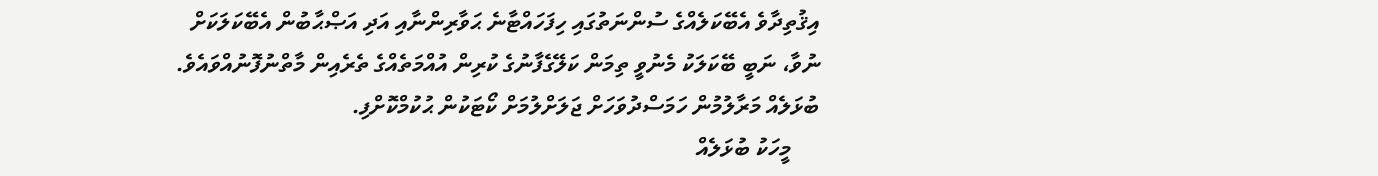އިޤުތިދާވެ އެބޭކަލެއްގެ ސުންނަތުގައި ހިފަހައްޓާނެ ޙަވާރިންނާއި އަދި އަޞްޙާބުން އެބޭކަލަކަށް ނުވާ، ނަބީ ބޭކަލަކު މެނުވީ ތިމަން ކަލޭގެފާނުގެ ކުރިން އުއްމަތެއްގެ ތެރެއިން މާތްނުފޮނުއްވައެވެ.
ބުޅަލެއް މަރާލުމުން ހަމަސްދުވަހަށް ޖަލަށްލުމަށް ކޯޓަކުން ޙުކުމްކޮށްފި.
     މީހަކު ބުޅަލެއް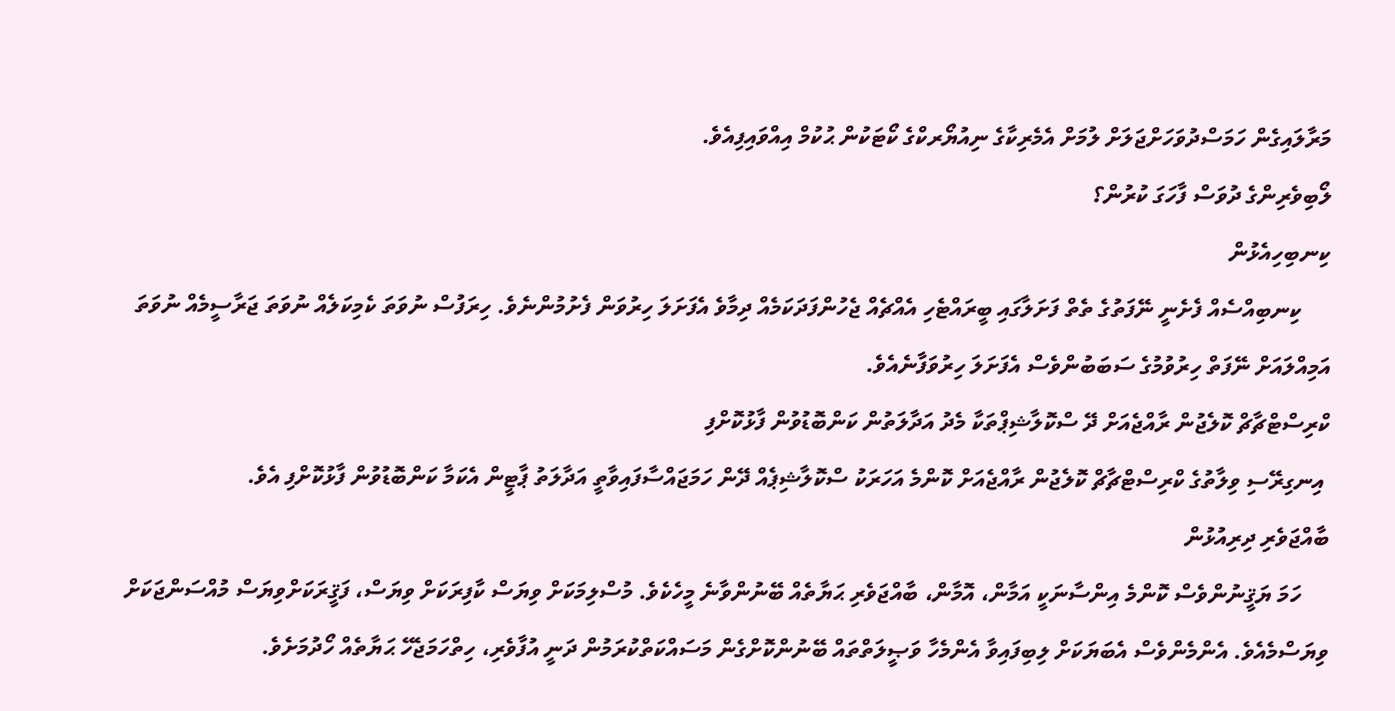މަރާލައިގެން ހަމަސްދުވަހަށްޖަލަށް ލުމަށް އެމެރިކާގެ ނިއުޔޯރކްގެ ކޯޓަކުން ޙުކުމް އިއްވައިފިއެވެ.
ލޯބިވެރިންގެ ދުވަސް ފާހަގަ ކުރުން؟
ކިނބިހިއެޅުން
     ކިނބިއްސެއް ފެށެނީ ނޭފަތުގެ ތެތް ފަށަލާގައި ބީރައްޓެހި އެއްޗެއް ޖެހުންފަދަކަމެއް ދިމާވެ އެފަށަލަ ހިރުވަން ފެށުމުންނެވެ. ހިރަފުސް ނުވަތަ ކެމިކަލެއް ނުވަތަ ޖަރާސީމެއް ނުވަތަ އަމިއްލައަށް ނޭފަތް ހިރުވުމުގެ ސަބަބުންވެސް އެފަށަލަ ހިރުވަފާނެއެވެ.
ކްރިސްޓްޗާޗް ކޮލެޖުން ރާއްޖެއަށް ދޭ ސްކޮލާޝިޕްތަކާ މެދު އަދާލަތުން ކަންބޮޑުވުން ފާޅުކޮށްފި
 އިނގިރޭސި ވިލާތުގެ ކްރިސްޓްޗާޗް ކޮލެޖުން ރާއްޖެއަށް ކޮންމެ އަހަރަކު ސްކޮލާޝިޕެއް ދޭން ހަމަޖައްސާފައިވާތީ އަދާލަތު ޕާޓީން އެކަމާ ކަންބޮޑުވުން ފާޅުކޮށްފި އެވެ.
ބާއްޖަވެރި ދިރިއުޅުން
     ހަމަ ޔަޤީނުންވެސް ކޮންމެ އިންސާނަކީ އަމާން، އޮމާން، ބާއްޖަވެރި ޙަޔާތެއް ބޭނުންވާނެ މީހެކެވެ. މުސްލިމަކަށް ވިޔަސް ކާފިރަކަށް ވިޔަސް، ފަޤީރަކަށްވިޔަސް މުއްސަންޖަކަށް ވިޔަސްމެއެވެ. އެންމެންވެސް އެބަޔަކަށް ލިބިފައިވާ އެންމެހާ ވަޞީލަތްތައް ބޭނުންކޮށްގެން މަސައްކަތްކުރަމުން ދަނީ އުފާވެރި، ހިތްހަމަޖެހޭ ޙަޔާތެއް ހޯދުމަށެވެ.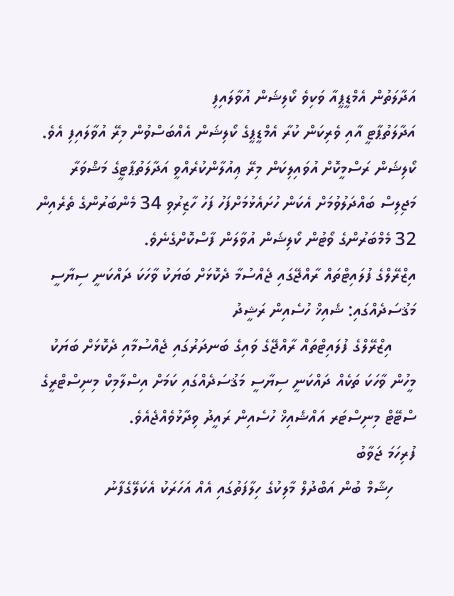އަދާލަތުން އެމްޑީޕީއާ ވަކިވެ ކޯލިޝަން އުވާލައިފި
އަދާލަތުޕާޓީ އާއި ވެރިކަން ކުރާ އެމްޑީޕީގެ ކޯލިޝަން އެއްބަސްވުން މިރޭ އުވާލައިފި އެވެ. ކޯލިޝަން ރަސްމީކޮށް އުވައިލިކަން މިރޭ ޢިއުލާންކުރެއްވީ އަދާލަތުޕާޓީގެ މަޝްވަރާ މަޖިލިސް ބައްދަލުވުމަށް އެކަން ހުށައެޅުމަށްފަހު ފަހު ހާޒިރުވި 34 މެންބަރުންގެ ތެރެއިން 32 މެމްބަރުންގެ ވޯޓުން ކޯލިޝަން އުވާލަން ފާސްކޮށްގެނެވެ.
އިޒްރޭލްގެ ފުލައިޓްތައް ރާއްޖޭގައި ޖެއްސުމާ ދެކޮޅަށް ބަޔަކު ވާހަކަ ދައްކަނީ ސިޔާސީ މަޤުސަދެއްގައި: ޝެއިޚް ހުސެއިން ރަޝީދު
     އިޒްރޭލްގެ ފުލައިޓްތައް ރާއްޖޭގެ ވައިގެ ބަނދަރުގައި ޖެއްސުމާއި ދެކޮޅަށް ބަޔަކު މީހުން ވާހަކަ ތަކެއް ދައްކަނީ ސިޔާސީ މަޤުސަދެއްގައި ކަމަށް އިސްލާމިކް މިނިސްޓްރީގެ ސްޓޭޓް މިނިސްޓަރ އައްޝެއިޚް ހުސެއިން ރައީދު ވިދާޅުވެއްޖެއެވެ.
ފުރިހަމަ ޖަވާބު
     ހިޝާމް ބުން އަބްދުލް މާލިކުގެ ހިލާފަތުގައި އެއް އަހަރަކު އެކަލޭގެފާނު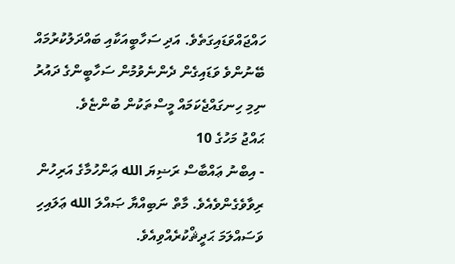ހައްޖައްވަޑައިގަތެވެ. އަދި ސަހާބީއަކާއި ބައްދަލުކުރުމައް ބޭނުންވެ ވަޑައިގެން ދެންނެވުމުން ސަހާބީންގެ ދައުރު ނިމި ހިނގައްޖެކަމައް މީސްތަކުން ބުންޏެވެ.
ޙައްޖު މަހުގެ 10
- އިބްނު ޢައްބާސް ރަޟިޔަ الله ޢަންހުމާގެ އަރިހުން ރިވާވެގެންވެއެވެ. މާތް ނަބިއްޔާ ޞައްލަ الله ޢަލައިހި ވަސައްލަމަ ޙަދީޘްކުރެއްވިއެވެ.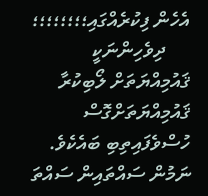އެހެން ފިކުރެއްގައި؛؛؛؛؛؛؛؛
     ދިވެހިންނަކީ ޤައުމިއްޔަތަށް ލޯބިކުރާ ޤައުމިއްޔަތަށްގޮސް ހުސްވެފައިތިބި ބައެކެވެ. ނަމުން ސައްތައިން ސައްތަ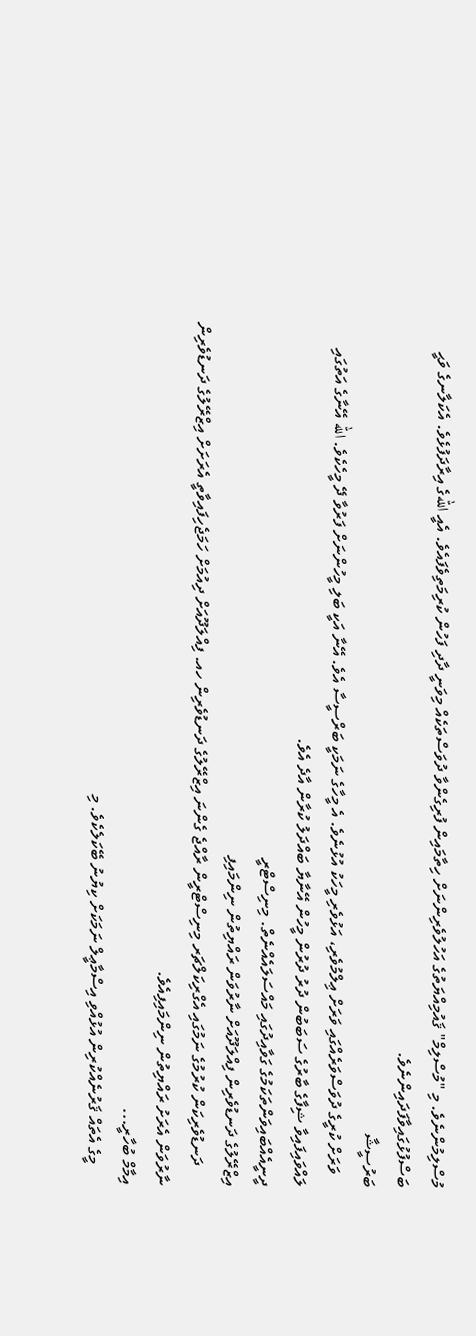މުސްލިމުންނެވެ. މި "މުސްލިމް" ޤައުމިއްޔަތުގެ އަހުލުވެރިންނަށް ހިތާމައިން ފުރިގެންވާ ދުވަސްތަކެއް މިވަނީ ދާދި ފަހުން ކުރިމަތިވެފައެވެ. އެއީ اللهގެ އިރާދަފުޅެވެ. އެކަލާނގެ ވަޙީ ބަސްފުޅުގައިވާފަދައިންނެވެ.
ބަރުސީޝާ
   ވަރަށް ކުރީގެ ދުވަސްވަރެއްގައި ވަރަށް ޢިލްމުވެރި، އަޅުވެރި މީހަކު އުޅުނެވެ. އެ މީހާގެ ނަމަކީ ބަރްސީސާ އެވެ. އޭނާ އަކީ ބަލި މީހުންނަށް ފަރުވާ ދޭ މީހެކެވެ. الله އޭނާގެ އަތުގައި ލައްވައިފައިވާ ޝިފާގެ ބާރުގެ ސަބަބުން ދުރު ދުރުން މީހުން އޭނާޔާ ބައްދަލު ކުރާން އާދެ އެވެ.
ދީނީއެއްބައިވަންތަކަމުގެ ގަވާއިދުގައި މައްސަލައެއްނެތް. މިނިސްޓްރީ
އިޒްރޭލުގެ ދަނޑުވެރިން ފިއްލަދޫއަށް ނާރުވަން ރައްޔިތުން ނިންމައިފި
     ދަނޑުވެރިކަން ކުރުމުގެ ނަމުގައި އެގްރިކަލްޗަރ މިނިސްޓްރީން ރާއްޖެ ގެންނަ އިޒްރޭލުގެ ދަނޑުވެރިން ހއ. ފިއްލަދޫއަށް ދިއުމަށް ހަމަޖެހިފައިވާތީ އެރަށަށް އިޒްރޭލުގެ ދަނޑުވެރިން ނާރުވަން އެރަށު ރައްޔިތުން ނިންމައިފިއެވެ.
އިމާމް ބުހާރީ...
     މީގެ އެތައް ޤަރުނެއްކުރިން އުޅުއްވި އިސްމާޢީލް ނަމަކަށް ކިޔުނު ބޭކަލެކެވެ. މި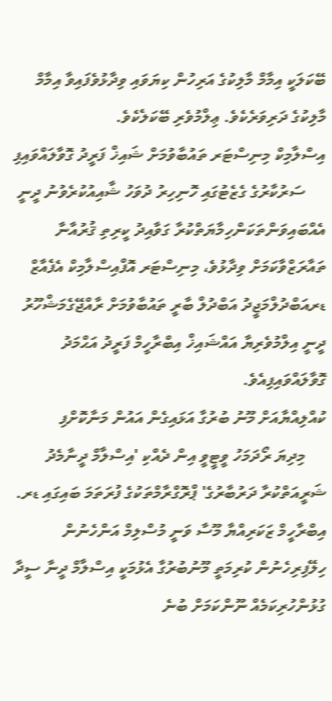ބޭކަލަކީ އިމާމް މާލިކުގެ އަރިހުން ކިޔަވައި ވިދާޅުވެފައިވާ އިމާމް މާލިކުގެ ދަރިވަރެކެވެ. ޢިލްމުވެރި ބޭކަލެކެވެ.
އިސްލާމިކް މިނިސްޓަރ ތައުބާވުމަށް ޝައިޚް ފަރީދު ގޮވާލައްވައިފި
     ސަރުކާރުގެ ގެޒެޓުގައި ހޮނިހިރު ދުވަހު ޝާއިއުކުރެވުނު ދީނީ އެއްބައިވަންތަކަންހިމާޔަތްކުރާ ގަވާއިދު ކީރިތި ޤުރުއާނާ ތައާރަޒްވާކަމަށް ވިދާޅުވެ، މިނިސްޓަރ އޮފްއިސްލާމިކް އެފެއާޒް ޑރއަބްދުލްމަޖީދު އަބްދުލް ބާރީ ތައުބާވުމަށް ރާއްޖޭގެމަޝްހޫރު ދީނީ އިލްމުވެރިޔާ އައްޝައިޚް އިބްރާހީމް ފަރީދު އަޙްމަދު ގޮވާލައްވައިފިއެވެ.
ކުއްލިއްޔާއަށް މޫނު ބުރުގާ އަޅައިގެން އައުން މަނާކޮށްފި
     މިދިޔަ ރޯދަމަހު ވީޓީވީ އިން ދެއްކި 'އިސްލާމް ދީނާމެދު ޝަރީއަތްކުރާ ދަރުބާރުގެ' ޕްރޮގްރާމްތަކުގެ ފުރަތަމަ ބައިގައި ޑރ. އިބްރާހީމް ޒަކަރިއްޔާ މޫސާ ވަނީ މުސްލިމް އަންހެނުން ހިލޭފިރިހެނުން ކުރިމަތީ މޫނުބުރުގާ އެޅުމަކީ އިސްލާމް ދީނާ ސީދާ ގުޅުންހުރިކަމެއް ނޫންކަމަށް ބުނެ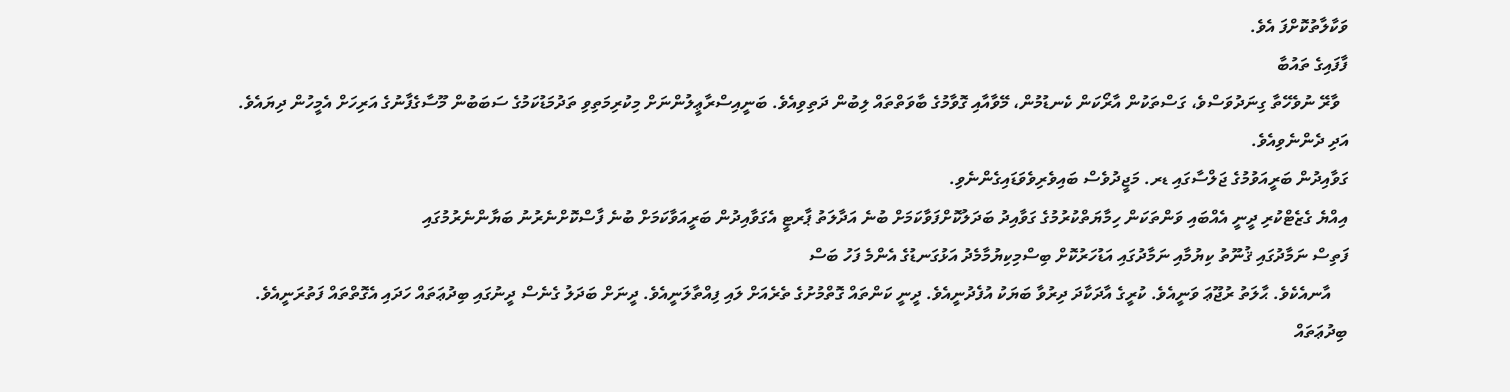ވަކާލާތުކޮށްފަ އެވެ.
ފާފައިގެ ތައުބާ
  ވާރޭ ނުވެހޭތާ ގިނަދުވަސްވެ، ގަސްތަކުން އާރޯކަން ކެނޑުމުން، މޭވާއާއި ގޮވާމުގެ ބާވަތްތައް ލިބުން ދަތިވިއެވެ. ބަނީއިސްރާޢީލުންނަށް މިކުރިމަތިވި ތަދުމަޑުކަމުގެ ސަބަބުން މޫސާގެފާނުގެ އަރިހަށް އެމީހުން ދިޔައެވެ. އަދި ދެންނެވިއެވެ.
ގަވާއިދުން ބަރީއަވުމުގެ ޖަލްސާގައި ޑރ. މަޖީދުވެސް ބައިވެރިވެވަޑައިގެންނެވި.
އިއްޔެ ގެޒެޓްކުރި ދީނީ އެއްބައި ވަންތަކަން ހިމާޔަތްކުރުމުގެ ގަވާއިދު ބަދަލުކޮށްފަވާކަމަށް ބުނެ އަދާލަތު ޕާރޓީ އެގަވާއިދުން ބަރީއަވާކަމަށް ބުނެ ފާސްކޮށްނެރުނު ބަޔާންނެރުމުގައި
ފަތިސް ނަމާދުގައި ޤުނޫތު ކިޔުމާއި ނަމާދުގައި އަޑުހަރުކޮށް ބިސްމިކިޔުމާމެދު އަޅުގަނޑުގެ އެންމެ ފަހު ބަސް
    އާނއެކެވެ. ޙާލަތު ރުޖޫޢަ ވަނީއެވެ. ކުރީގެ އާދަކާދަ ދިރުވާ ބަޔަކު އުފެދުނީއެވެ. ދީނީ ކަންތައް ގޮތްމުށުގެ ތެރެއަށް ލައި ފިއްތާލަނީއެވެ. ދީނަށް ބަދަލު ގެނެސް ދީނުގައި ބިދުޢަތައް ހަދައި އެގޮތްތައް ފަތުރަނީއެވެ. ބިދުޢަތައް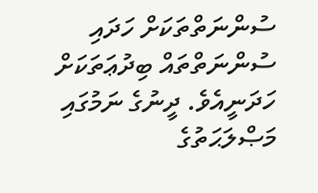ސުންނަތްތަކަށް ހަދައި ސުންނަތްތައް ބިދުޢަތަކަށް ހަދަނީއެވެ. ދީނުގެ ނަމުގައި މަޞްލަޙަތުގެ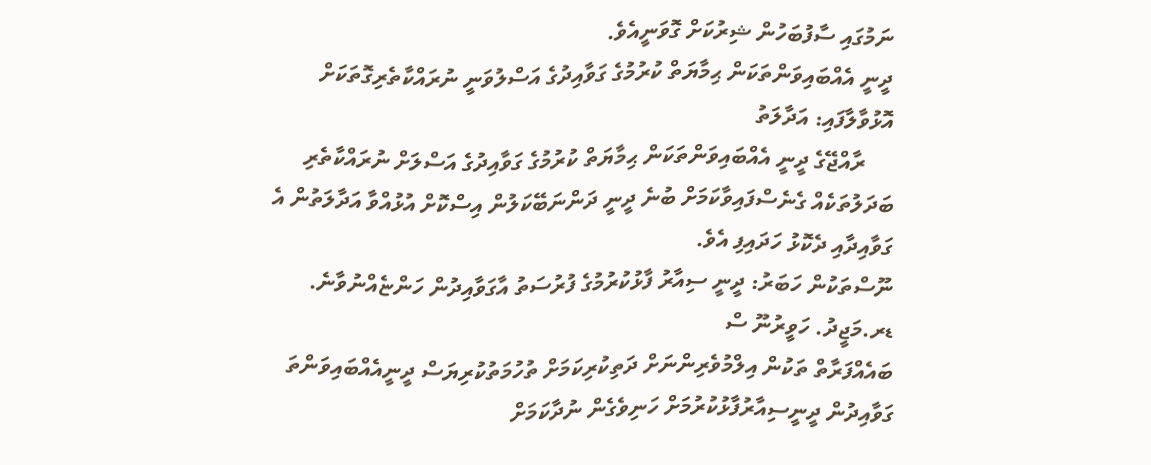ނަމުގައި ސާފުބަހުން ޝިރުކަށް ގޮވަނީއެވެ.
ދީނީ އެއްބައިވަންތަކަން ޙިމާޔަތް ކުރުމުގެ ގަވާއިދުގެ އަސްލުވަނީ ނުރައްކާތެރިގޮތަކަށް އޮޅުވާލާފައި: އަދާލަތު
     ރާއްޖޭގެ ދީނީ އެއްބައިވަންތަކަން ޙިމާޔަތް ކުރުމުގެ ގަވާއިދުގެ އަސްލަށް ނުރައްކާތެރި ބަދަލުތަކެއް ގެނެސްފައިވާކަމަށް ބުނެ ދީނީ ދަންނަބޭކަލުން އިސްކޮށް އުޅުއްވާ އަދާލަތުން އެ ގަވާއިދާއި ދެކޮޅު ހަދައިފި އެވެ.
ނޫސްތަކުން ހަބަރު: ދީނީ ސިއާރު ފާޅުކުރުމުގެ ފުރުސަތު އާގަވާއިދުން ހަންޏެއްނުވާނެ. ޑރ.މަޖީދު. ހަވީރުނޫ ސް
ބައެއްފަރާތް ތަކުން އިލްމުވެރިންނަށް ދަތިކުރިކަމަށް ތުހުމަތުކުރިޔަސް ދީނީއެއްބައިވަންތަ ގަވާއިދުން ދީނީސިއާރުފާޅުކުރުމަށް ހަނިވެގެން ނުދާކަމަށް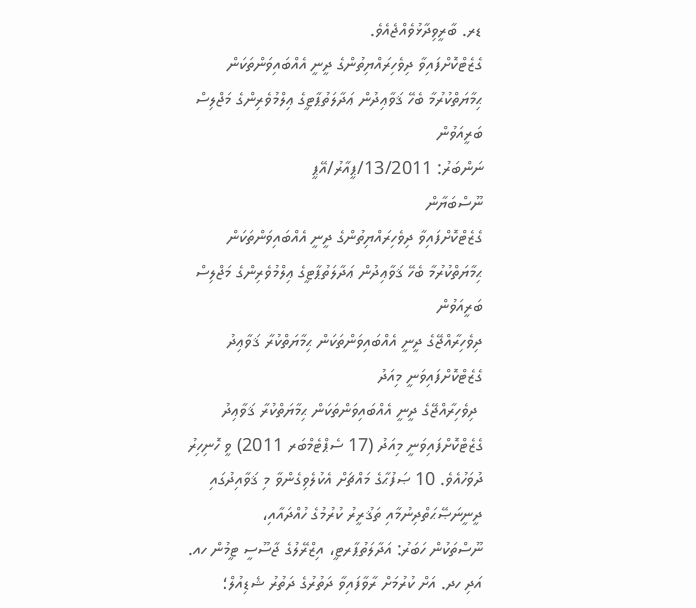ޑރ. ބާރީވިދާޅުވެއްޖެއެވެ.
ގެޒެޓްކޮށްފައިވާ ދިވެހިރައްޔިތުންގެ ދީނީ އެއްބައިވަންތަކަން ޙިމާޔަތްކުރުމާ ބެހޭ ޤަވާޢިދުން ޢަދާލަތުޕާޓީގެ ޢިލްމުވެރިންގެ މަޖްލިސް ބަރީއަވުން
ނަންބަރު: 13/2011/ޕީއާރު/އޭޕީ
ނޫސްބަޔާން
ގެޒެޓްކޮށްފައިވާ ދިވެހިރައްޔިތުންގެ ދީނީ އެއްބައިވަންތަކަން ޙިމާޔަތްކުރުމާ ބެހޭ ޤަވާޢިދުން ޢަދާލަތުޕާޓީގެ ޢިލްމުވެރިންގެ މަޖްލިސް ބަރީއަވުން
ދިވެހިރާއްޖޭގެ ދީނީ އެއްބައިވަންތަކަން ޙިމާޔަތްކުރާ ޤަވާޢިދު ގެޒެޓްކޮށްފައިވަނީ މިއަދު
 ދިވެހިރާއްޖޭގެ ދީނީ އެއްބައިވަންތަކަން ޙިމާޔަތްކުރާ ޤަވާޢިދު ގެޒެޓްކޮށްފައިވަނީ މިއަދު (17 ސެޕްޓެމްބަރ 2011) ވީ ހޮނިހިރު ދުވަހުއެވެ. 10 ޞަފުޙާގެ މައްޗަށް އެކުލެވިގެންވާ މި ޤަވާއިދުގައި ދީނީނަޞޭޙަތްދިނުމާއި ތަޤުރީރު ކުރުމުގެ ހުއްދައާއި،
ނޫސްތަކުން ހަބަރު: އަދާލަތުޕާރޓީ، އިޒްރޭލުގެ ޖާސޫސީ ޓީމުން ހއ. އަދި ހދ. އަށް ކުރުމަށް ރާވާފައިވާ ދަތުރުގެ ދަތުރު ޝެޑިއުލް؛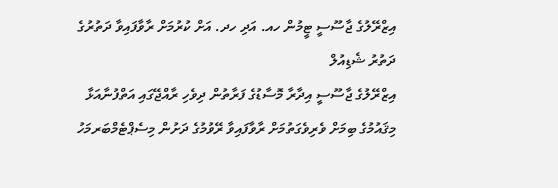އިޒްރޭލުގެ ޖާސޫސީ ޓީމުން ހއ. އަދި ހދ. އަށް ކުރުމަށް ރާވާފައިވާ ދަތުރުގެ ދަތުރު ޝެޑިއުލް
އިޒްރޭލުގެ ޖާސޫސީ އިދާރާ މޮސާޑުގެ ފަރާތުން ދިވެހި ރާއްޖޭގައި އަތްފުނާއަޅާ މިޤައުމުގެ ބިމަށް ވެރިވެގަތުމަށް ރާވާފައިވާ ރޭވުމުގެ ދަށުން މިސެޕްޓެމްބަރމަހު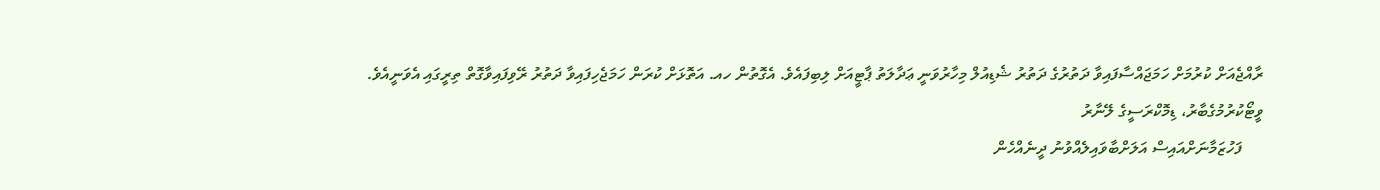ރާއްޖެއަށް ކުރުމަށް ހަމަޖައްސާފައިވާ ދަތުރުގެ ދަތުރު ޝެޑިއުލް މިހާރުވަނީ ޢަދާލަތު ޕާޓީއަށް ލިބިފައެވެ. އެގޮތުން ހއ. އަތޮޅަށް ކުރަން ހަމަޖެހިފައިވާ ދަތުރު ރޭވިފައިވާގޮތް ތިރީގައި އެވަނީއެވެ.
ވީޓޯކުރުމުގެބާރު، ޑިމޮކްރަސީގެ ލޭނާރު
     ފަހުޒަމާނަށްއައިސް އަލަށްބާވައިލެއްވުނު ދީނެއްހެން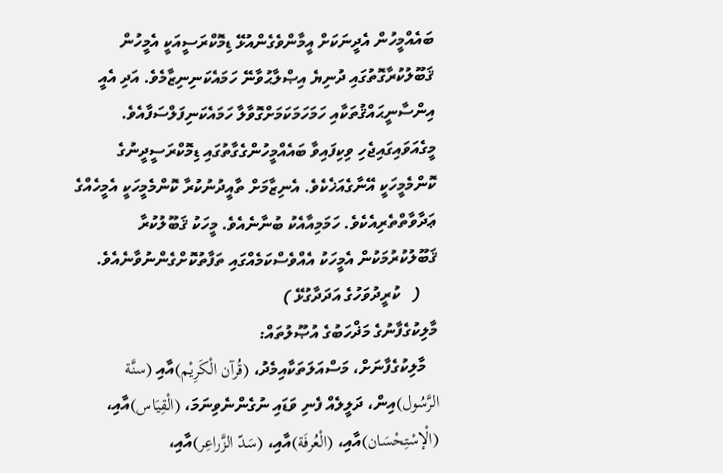ބައެއްމީހުން އެދީނަކަށް އީމާންވެގެންއުޅޭ ޑިމޮކްރަސީއަކީ އެމީހުން ޤަބޫލުކުރާގޮތުގައި ދުނިޔެ އިޞްލާޙުވާނޭ ހަމައެކަނިނިޒާމެވެ. އަދި އެއީ އިންސާނީޙައްޤުތަކާއި ހަމަހަމަކަމަށްގޮވާލާ ހަމައެކަނިފަލްސަފާއެވެ. މީގެއަވައިގައިޖެހި ވިކިފައިވާ ބައެއްމީހުންގެގާތުގައި ޑިމޮކްރަސީދީނުގެ ކޮންމެމީހަކީ އޭނާގެއަޚެކެވެ. އެނިޒާމަށް ތާއީދުނުކުރާ ކޮންމެމީހަކީ އެމީހެއްގެ ޢަދާވާތްތެރިއެކެވެ. ހަމަމިއާއެކު ބުނާނެއެވެ. މީހަކު ޤަބޫލުކުރާ ޤަބޫލުކުރުމަކުން އެމީހަކު އެއްވެސްކަމެއްގައި ތަފާތުކޮށްގެންނުވާނެއެވެ.
    (   ކުރީދުވަހުގެ އަދަދާގުޅޭ )
މާލިކުގެފާނުގެ މަޛްހަބުގެ އުޞޫލުތައް:
   މާލިކުގެފާނަށް، މަސްއަލަތަކާއިމެދު، (قُرآن الْكَرِيْم)އާއި (سنَّة الرَّسُول)އިން، ދަލީލެއް ފެނި ވަޑައި ނުގެންނެވިނަމަ، (الْقِيَاس)އާއި، (الْإسْتِحْسَان)އާއި، (الْعُرفَة)އާއި، (سَدّ الزَّراعِر)އާއި،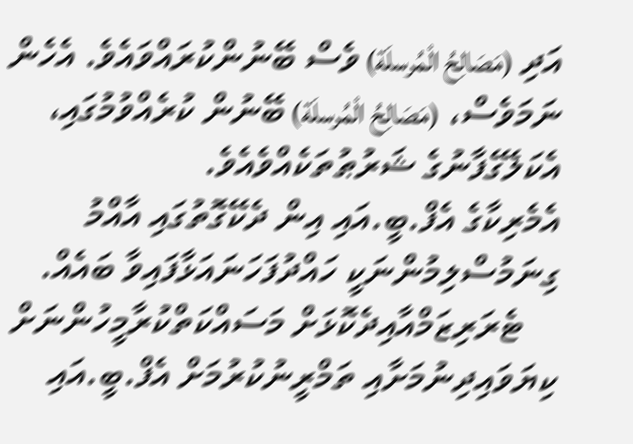އަދި (مَصَالِحُ الْمُرسلَة) ވެސް ބޭނުންކުރައްވައެވެ. އެހެން ނަމަވެސް، (مَصَالِحُ الْمُرسلَة) ބޭނުން ކުރެއްވުމުގައި، އެކަލޭގެފާނުގެ ޝަރުޠުތަކެއްވެއެވެ.
އެމެރިކާގެ އެފް.ބީ.އައި އިން ދެކޭގޮތުގައި އާއްމު ގިނަމުސްލިމުންނަކީ ހައްދުފަހަނައަޅާފައިވާ ބައެއް.
    ޓެރަރިޒަމްއާއިދެކޮޅަށް މަސައްކަތްކުރާމީހުންނަށް ކިޔަވައިދިނުމަށާއި ތަމްރީނުކުރުމަށް އެފް.ބީ.އައި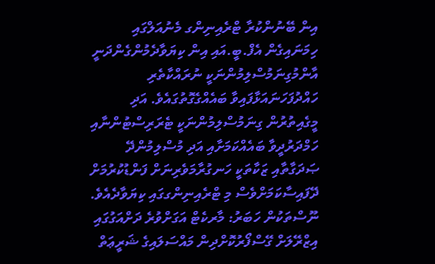އިން ބޭނުންކުރާ ޓްރެއިނިންގ މެނުއަލްގައި ހިމަނައިގެން އެފް.ބީ.އައި އިން ކިޔަވާދެމުންގެންދަނީ އާންމުގިނަމުސްލިމުންނަކީ ނުރައްކާތެރި ހައްދުފަހަނައަޅާފައިވާ ބައެއްގެގޮތުގައެވެ. އަދި މީގެއިތުރުން ގިނަމުސްލިމުންނަކީ ޓެރަރިސްޓުންނާއި ހަމްދަރުދީވާ ބައެއްކަމަށާއި އަދި މުސްލިމުންދޭ ޞަދަގާތާއި ޒަކާތަކީ ހަނގުރާމަވެރިނަށް ފަންޑުކުރުމަށް ދޭފައިސާކަމަށްވެސް މި ޓްރެއިނިންގގައި ކިޔަވާދެއެވެ.
ނޫސްތަކުން ހަބަރު: މާރކެޓް އަގަށްވުރެ ދަށްއަގުގައި އިޒްރޭލަށް ގޭސްފޯރުކޮށްދިން މައްސަލައިގެ ޝަރީޢަތް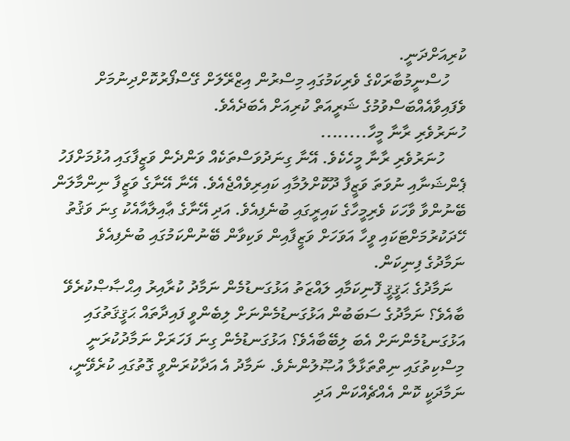ކުރިއަށްދަނީ.
    ހުސްނީމުބާރަކްގެ ވެރިކަމުގައި މިސްރުން އިޒްރޭލަށް ގޭސްފޯރުކޮށްދިނުމަށް ވެފައިވާއެއްބަސްވުމުގެ ޝަރީއަތް ކުރިއަށް އެބަދެއެވެ.
ހުނަރުވެރި ރާނާ މީހާ........
     ހުނަރުވެރި ރާނާ މީހެކެވެ. އޭނާ ގިނަދުވަސްތަކެއް ވަންދެން ވަޒީފާގައި އުޅުމަށްފަހު ޕެންޝަނާއި ނުވަތަ ވަޒީފާ ދޫކޮށްލުމާއި ކައިރިވެއްޖެއެވެ. އޭނާ އޭނާގެ ވަޒީފާ ނިންމާލަން ބޭނުންވާ ވާހަކަ ވެރިމީހާގެ ކައިރީގައި ބުނެފިއެވެ. އަދި އޭނާގެ ޢާއިލާއާއެކު ގިނަ ވަޤުތު ހޭދަކުރުމަށްޓަކައި ވީހާ އަވަހަށް ވަޒީފާއިން ވަކިވާން ބޭނުންކަމުގައި ބުނެފިއެވެ
ނަމާދުގެ ފިނިކަން.
   ނަމާދުގެ ޙަޤީޤީ ފޮނިކަމާއި ލައްޒަތު އަޅުގަނޑުމެން ނަމާދު ކުރާއިރު އިޙްޞާޞްކުރެވޭ ބާއެވެ؟ ނަމާދުގެ ސަބަބުން އަޅުގަނޑުމެންނަށް ލިބެންވީ ފައިދާތައް ޙަޤީޤަތުގައި އަޅުގަނޑުމެންނަށް އެބަ ލިބޭބާއެވެ؟ އަޅުގަނޑުމެން ގިނަ ފަހަރަށް ނަމާދުކުރަނީ މިސްކިތުގައި ނިތްތަޅާލާ އުޞޫލުންނެވެ. ނަމާދު އެ އަދާކުރަންވީ ގޮތުގައި ކުރެވޭނީ، ނަމާދަކީ ކޮން އެއްޗެއްކަން އަދި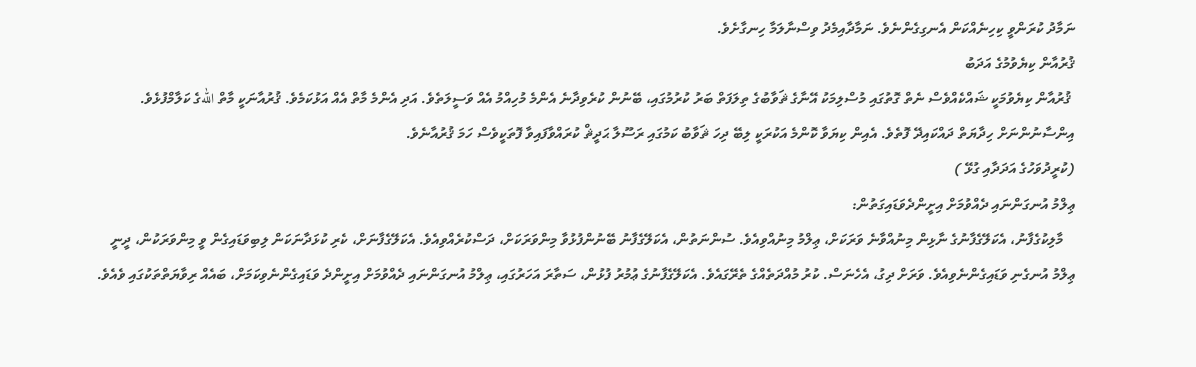ނަމާދު ކުރަންވީ ކިހިނެއްކަން އެނގިގެންނެވެ. ނަމާދާއިމެދު ވިސްނާލަމާ ހިނގާށެވެ.
ޤުރުއާން ކިޔެވުމުގެ އަދަބު
 ޤުރުއާން ކިޔެވުމަކީ ޝައްކެއްވެސް ނެތް ގޮތުގައި މުސްލިމަކު އޭނާގެ ޘަވާބުގެ ތިލަފަތް ބަރު ކުރުމުގައި، ބޭނުން ކުރެވިދާނެ އެންމެ މުހިއްމު އެއް ވަސީލަތެވެ. އަދި އެންމެ މާތް އެއް އަޅުކަމެވެ. ޤުރުއާނަކީ މާތް اللهގެ ކަލާމްފުޅެވެ. އިންސާނުންނަށް ހިދާޔަތް ދައްކައިދޭ ފޮތެވެ. އެއިން ކިޔަވާ ކޮންމެ އަކުރަކީ ލިބޭ ދިހަ ޘަވާބު ކަމުގައި ރަސޫލާ ޙަދީޘް ކުރައްވާފައިވާ ފޮތަކީވެސް ހަމަ ޤުރުއާނެވެ.
(ކުރީދުވަހުގެ އަދަދާއި ގުޅޭ )
ޢިލްމު އުނގަންނައި ދެއްވުމަށް އިށީންދެވަޑައިގަތުން:
   މާލިކުގެފާނު، އެކަލޭގެފާނުގެ ނާޅިން މިނުއްވާނެ ވަރަކަށް، ޢިލްމު މިނުއްވިއެވެ. ސުންނަތުން، އެކަލޭގެފާނު ބޭނުންފުޅުވާ މިންވަރަކަށް، ދަސްކުރެއްވިއެވެ. އެކަލޭގެފާނަށް، ކެރި ކުޅަދާނަކަން ލިބިވަޑައިގެން ވީ މިންވަރަކުން، ދީނީ ޢިލްމު އުނގެނި ވަޑައިގެންނެވިއެވެ. ވަރަށް ދިގު، އެހެނަސް. ކުރު މުއްދަތެއްގެ ތެރޭގައެވެ. އެކަލޭގެފާނުގެ ޢުމުރު ފުޅުން، ސަތާރަ އަހަރުގައި، ޢިލްމު އުނގަންނައި ދެއްވުމަށް އިށީންދެ ވަޑައިގެންނެވިކަމަށް، ބައެއް ރިވާޔަތްތަކުގައި ވެއެވެ.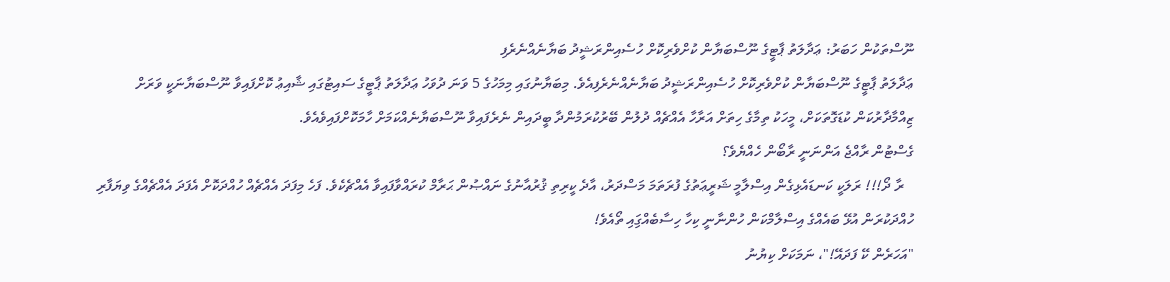ނޫސްތަކުން ހަބަރު: ޢަދާލަތު ޕާޓީގެ ނޫސްބަޔާން ކުށްވެރިކޮށް ހުސެއިންރަޝީދު ބަޔާނެއްނެރެފި
ޢަދާލަތު ޕާޓީގެ ނޫސްބަޔާން ކުށްވެރިކޮށް ހުސެއިންރަޝީދު ބަޔާނެއްނެރެފިއެވެ. މިބަޔާނުގައި މިމަހުގެ 5 ވަނަ ދުވަހު ޢަދާލަތު ޕާޓީގެ ސައިޓުގައި ޝާއިޢު ކޮށްފައިވާ ނޫސްބަޔާނަކީ ވަރަށް ޒިއްމާދާރުކަން ކުޑަގޮތަކަށް، މީހަކު ތިމާގެ ހިތަށް އަރާހާ އެއްޗެއް ދުލުން ބޭރުކުރަމުންދާ ބީދައިން ނެރެފައިވާ ނޫސްބަޔާނެއްކަމަށް ހާމަކޮށްފައިވެއެވެ.
ގެސްޓުން ރާއްޖެ އަންނަނީ ރާބޯން ހެއްޔެވެ؟
   ރާ ދޯ!!! ރަލަކީ ކަނޑައެޅިގެން އިސްލާމީ ޝަރީޢަތުގެ ފުރަތަމަ މަސްދަރު، އާދެ ކީރިތި ޤުރުއާނުގެ ނައްޞުން ޙަރާމް ކުރައްވާފައިވާ އެއްޗެކެވެ. ފަހެ މިފަދަ އެއްޗެއް ހުއްދަކޮށް އެފަދަ އެއްޗެއްގެ ވިޔަފާރި ހުއްދަކުރަން އުޅޭ ބައެއްގެ އިސްލާމްކަން ހުންނާނީ ކިހާ ހިސާބެއްގަިއި ތޯއެވެ!
"އަހަރެން ކޭ ފަދައޭ!"، ނަމަކަށް ކިޔުނު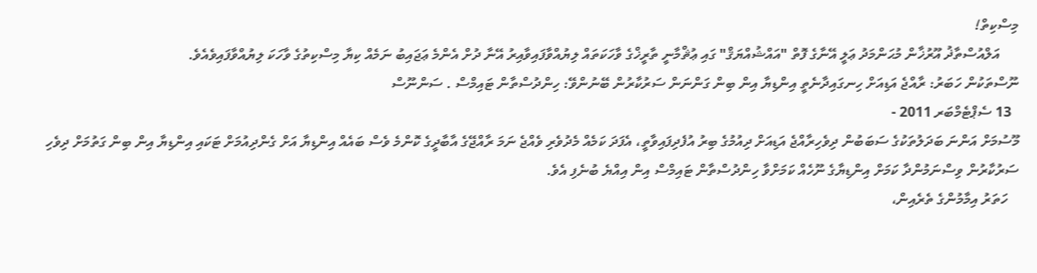މިސްކިތް!
     އަލްއުސްތާޛު އޫރުޚާން މުޙަންމަދު ޢަލީ އޭނާގެ ފޮތް "އައްޝުއްޔަޤް" ގައި ޢުޘްމާނީ ތާރީޚްގެ ވާހަކަތައް ލިޔުއްވާފައިވާއިރު އޭނާ ދުށް އެންމެ ޢަޖައިބު ނަމެއް ކިޔާ މިސްކިތުގެ ވާހަކަ ލިޔުއްވާފައިވެއެވެ.
ނޫސްތަކުން ހަބަރު: ރާއްޖެ އަޑިއަށް ހިނގައިދާނެތީ އިންޑިޔާ އިން ބިން ގަންނަން ސަރުކާރުން ބޭނުންވޭ: ހިންދުސްތާން ޓައިމްސް . ސަންނޫސް
  13 ސެޕްޓެމްބަރ 2011 -
މޫސުމަށް އަންނަ ބަދަލުތަކުގެ ސަބަބުން ދިވެހިރާއްޖެ އަޑިއަށް ދިއުމުގެ ބިރު އުފެދިފައިވާތީ، އެފަދަ ކަމެއް މެދުވެރި ވެއްޖެ ނަމަ ރާއްޖޭގެ އާބާދީގެ ކޮންމެ ވެސް ބައެއް އިންޑިޔާ އަށް ގެންދިއުމަށް ޓަކައި އިންޑިޔާ އިން ބިން ގަތުމަށް ދިވެހި ސަރުކާރުން ވިސްނަމުންދާ ކަމަށް އިންޑިޔާގެ ނޫހެއް ކަމަށްވާ ހިންދުސްތާން ޓައިމްސް އިން އިއްޔެ ބުނެފި އެވެ.
   ހަތަރު އިމާމުންގެ ތެރެއިން،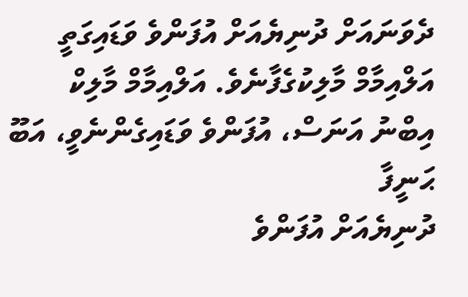ދެވަނައަށް ދުނިޔެއަށް އުފަންވެ ވަޑައިގަތީ އަލްއިމާމް މާލިކުގެފާނެވެ. އަލްއިމާމް މާލިކް އިބްނު އަނަސް، އުފަންވެ ވަޑައިގެންނެވީ، އަބޫ ޙަނީފާ
ދުނިޔެއަށް އުފަންވެ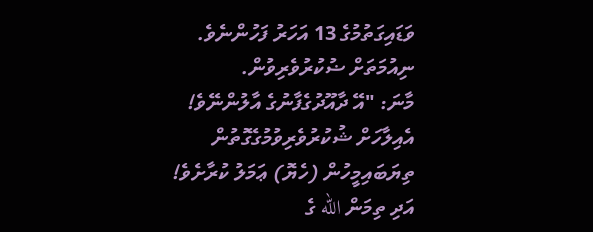ވަޑައިގަތުމުގެ 13 އަހަރު ފަހުންނެވެ.
ނިއުމަތަށް ޟުކުރުވެރިވުން.
މާނަ: "އޭ ދާއޫދުގެފާނުގެ އާލުންނޭވެ! އެއިލާހަށް ޝުކުރުވެރިވުމުގެގޮތުން ތިޔަބައިމީހުން (ހެޔޮ) ޢަމަލު ކުރާށެވެ! އަދި ތިމަން الله ގެ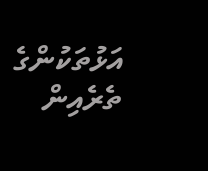އަޅުތަކުންގެ ތެރެއިން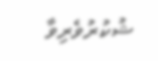ޝުކުރުވެރިވާ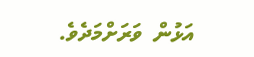އަޅުން  ވަރަށްމަދެވެ.